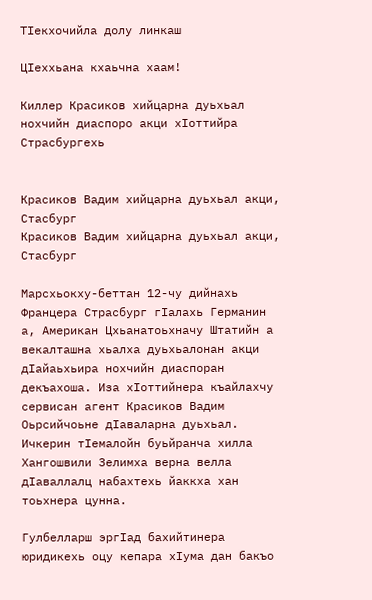ТIекхочийла долу линкаш

ЦIеххьана кхаьчна хаам!

Киллер Красиков хийцарна дуьхьал нохчийн диаспоро акци хIоттийра Страсбургехь


Красиков Вадим хийцарна дуьхьал акци, Стасбург
Красиков Вадим хийцарна дуьхьал акци, Стасбург

Марсхьокху-беттан 12-чу дийнахь Францера Страсбург гIалахь Германин а, Американ Цхьанатоьхначу Штатийн а векалташна хьалха дуьхьалонан акци дӀайаьхьира нохчийн диаспоран декъахоша. Иза хIоттийнера къайлахчу сервисан агент Красиков Вадим Оьрсийчоьне дӀаваларна дуьхьал. Ичкерин тIемалойн буьйранча хилла Хангошвили Зелимха верна велла дӀаваллалц набахтехь йаккха хан тоьхнера цунна.

Гулбелларш эргIад бахийтинера юридикехь оцу кепара хIума дан бакъо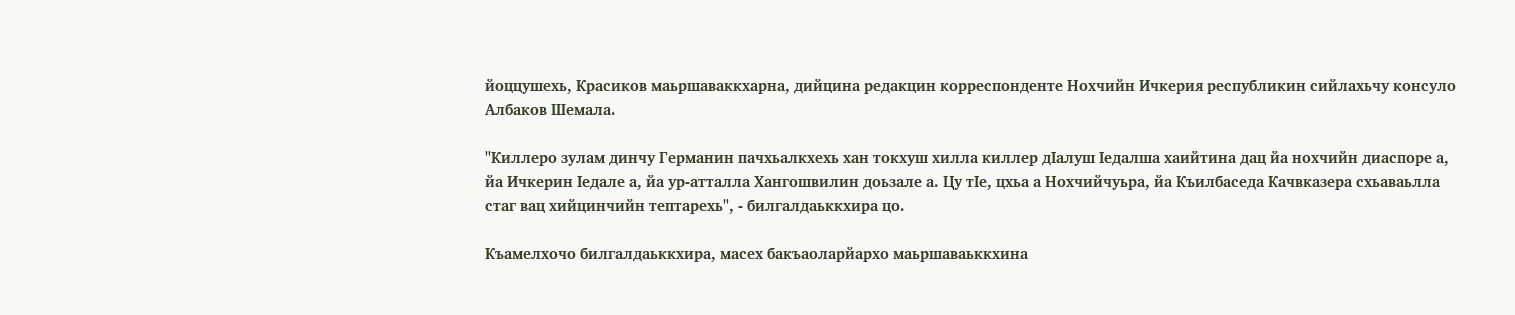йоццушехь, Красиков маьршаваккхарна, дийцина редакцин корреспонденте Нохчийн Ичкерия республикин сийлахьчу консуло Албаков Шемала.

"Киллеро зулам динчу Германин пачхьалкхехь хан токхуш хилла киллер дIалуш Ӏедалша хаийтина дац йа нохчийн диаспоре а, йа Ичкерин Ӏедале а, йа ур-атталла Хангошвилин доьзале а. Цу тIе, цхьа а Нохчийчуьра, йа Къилбаседа Качвказера схьаваьлла стаг вац хийцинчийн тептарехь", - билгалдаьккхира цо.

Къамелхочо билгалдаьккхира, масех бакъаоларйархо маьршаваьккхина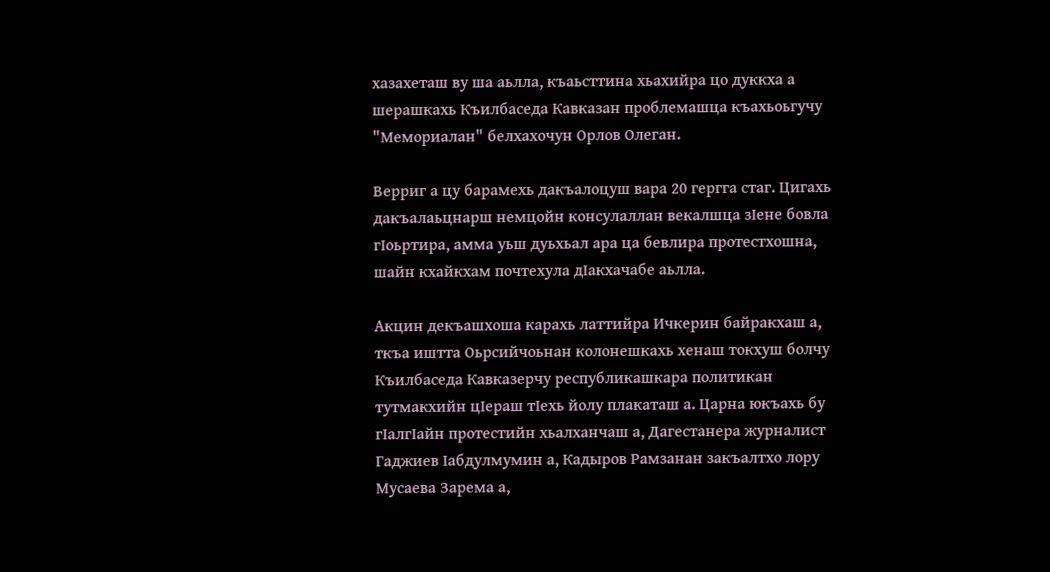хазахеташ ву ша аьлла, къаьсттина хьахийра цо дуккха а шерашкахь Къилбаседа Кавказан проблемашца къахьоьгучу "Мемориалан" белхахочун Орлов Олеган.

Верриг а цу барамехь дакъалоцуш вара 20 гергга стаг. Цигахь дакъалаьцнарш немцойн консулаллан векалшца зӀене бовла гӀоьртира, амма уьш дуьхьал ара ца бевлира протестхошна, шайн кхайкхам почтехула дIакхачабе аьлла.

Акцин декъашхоша карахь латтийра Ичкерин байракхаш а, ткъа иштта Оьрсийчоьнан колонешкахь хенаш токхуш болчу Къилбаседа Кавказерчу республикашкара политикан тутмакхийн цӀераш тӀехь йолу плакаташ а. Царна юкъахь бу гӀалгӀайн протестийн хьалханчаш а, Дагестанера журналист Гаджиев Ӏабдулмумин а, Кадыров Рамзанан закъалтхо лору Мусаева Зарема а,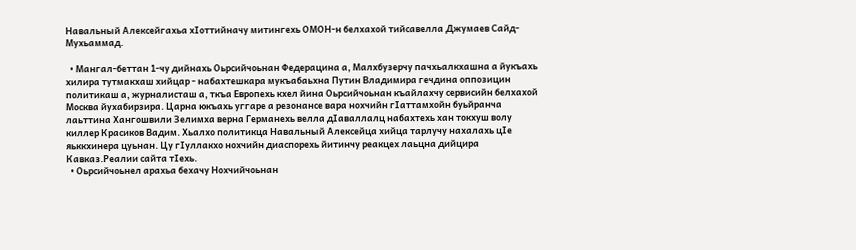Навальный Алексейгахьа хIоттийначу митингехь ОМОН-н белхахой тийсавелла Джумаев Сайд-Мухьаммад.

  • Мангал-беттан 1-чу дийнахь Оьрсийчоьнан Федерацина а, Малхбузерчу пачхьалкхашна а йукъахь хилира тутмакхаш хийцар - набахтешкара мукъабаьхна Путин Владимира гечдина оппозицин политикаш а, журналисташ а, ткъа Европехь кхел йина Оьрсийчоьнан къайлахчу сервисийн белхахой Москва йухабирзира. Царна юкъахь уггаре а резонансе вара нохчийн гIаттамхойн буьйранча лаьттина Хангошвили Зелимха верна Германехь велла дӀаваллалц набахтехь хан токхуш волу киллер Красиков Вадим. Хьалхо политикца Навальный Алексейца хийца тарлучу нахалахь цӀе яьккхинера цуьнан. Цу гӀуллакхо нохчийн диаспорехь йитинчу реакцех лаьцна дийцира Кавказ.Реалии сайта тӀехь.
  • Оьрсийчоьнел арахьа бехачу Нохчийчоьнан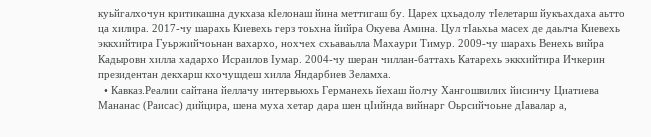куьйгалхочун критикашна дукхаза кIелонаш йина меттигаш бу. Царех цхьадолу тIелетарш йукъахдаха аьтто ца хилира. 2017-чу шарахь Киевехь герз тоьхна йийра Окуева Амина. Цул тIаьхьа масех де даьлча Киевехь эккхийтира Гуьржийчоьнан вахархо, нохчех схьаваьлла Махаури Тимур. 2009-чу шарахь Венехь вийра Кадыровн хилла хадархо Исраилов Iумар. 2004-чу шеран чиллан-баттахь Катарехь эккхийтира Ичкерин президентан декхарш кхочушдеш хилла Яндарбиев Зеламха.
  • Кавказ.Реалии сайтана йеллачу интервьюхь Германехь йехаш йолчу Хангошвилих йисинчу Циатиева Мананас (Раисас) дийцира, шена муха хетар дара шен цIийнда вийнарг Оьрсийчоьне дIавалар а,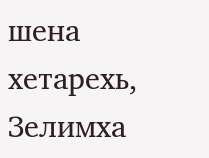шена хетарехь, Зелимха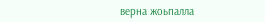верна жоьпалла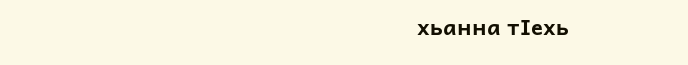хьанна тIехь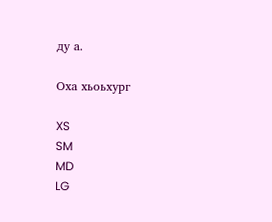ду а.

Оха хьоьхург

XS
SM
MD
LG